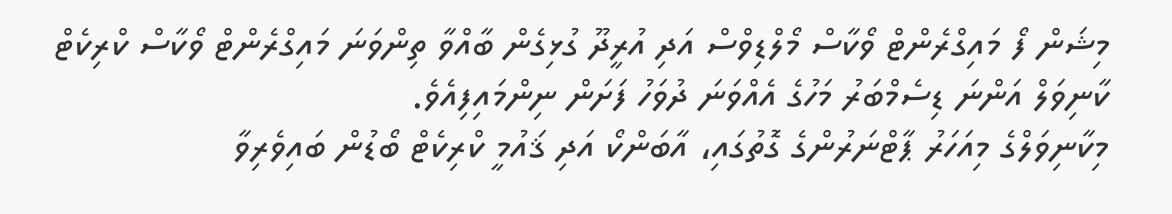މިޝަން ފޯ މައިގްރެންޓް ވޯކާސް މޯލްޑިވްސް އަދި އުރީދޫ ގުޅިގެން ބާއްވާ ތިންވަނަ މައިގްރެންޓް ވޯކާސް ކްރިކެޓް ކާނިވަލް އަންނަ ޑިސެމްބަރު މަހުގެ އެއްވަނަ ދުވަހު ފަށަން ނިންމައިފިއެވެ.
މިކާނިވަލްގެ މިއަހަރު ޕާޓްނަރުންގެ ގޮތުގައި، އާބަންކޯ އަދި ޤައުމީ ކްރިކެޓް ބޯޑުން ބައިވެރިވާ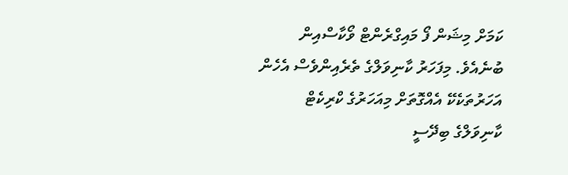ކަމަށް މިޝަން ފޯ މައިގްރެންޓް ވޯކާސްއިން ބުނެއެވެ. މިފަހަރު ކާނިވަލްގެ ތެރެއިންވެސް އެހެން އަހަރުތަކެކޭ އެއްގޮތަށް މިއަހަރުގެ ކްރިކެޓް ކާނިވަލްގެ ބިދޭސީ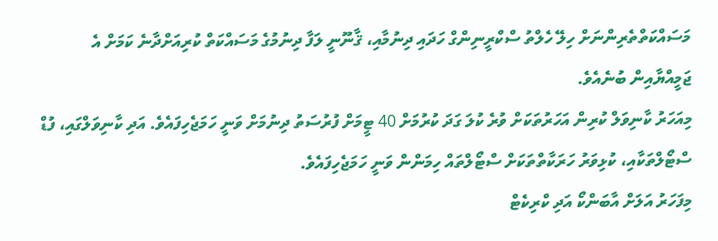މަސައްކަތްތެރިންނަށް ހިލޭ ހެލްތު ސްކްރީނިންގް ހަދައި ދިނުމާއި، ޤާނޫނީ ލަފާ ދިނުމުގެ މަސައްކަތް ކުރިއަށްދާނެ ކަމަށް އެ ޖަމީއްޔާއިން ބުނެއެވެ.
މިއަހަރު ކާނިވަލް ކުރިން އަހަރުތަކަށް ވުރެ ކުލަ ގަދަ ކުރުމަށް 40 ޓީމަށް ފުރުސަތު ދިނުމަށް ވަނީ ހަމަޖެހިފައެވެ. އަދި ކާނިވަލްގައި، ފުޑް ސްޓޯލްތަކާއި، ކުޅިވަރު ހަރަކާތްތަކަށް ސްޓޯލްތައް ހިމަންން ވަނީ ހަމަޖެހިފައެވެ.
މިފަހަރު އަލަށް އާބަންކޯ އަދި ކްރިކެޓް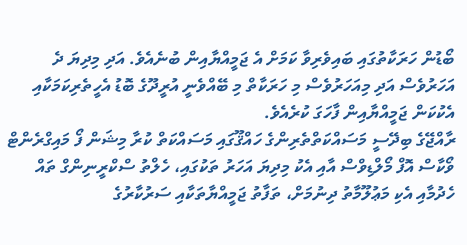ބޯޑުން ހަރަކާތުގައި ބައިވެރިވާ ކަމަށް އެ ޖަމީއްޔާއިން ބުނެއެވެ. އަދި މިދިޔަ ދެ އަހަރުވެސް އަދި މިއަހަރުވެސް މި ހަރަކާތް މި ބޭއްވެނީ އުރީދޫގެ ބޮޑު އެހީތެރިކަމަކާއި އެކުކަން ޖަމީއްޔާއިން ފާހަގަ ކުރެއެވެ.
ރާއްޖޭގެ ބިދޭސީ މަސައްކަތްތެރިންގެ ހައްޤޫގައި މަސައްކަތް ކުރާ މިޝަން ފޯ މައިގްރެންޓް ވޯކާސް އޮފް މޯލްޑިވްސް އާއި އެކު މިދިޔަ އަހަރު ތަކުގައި، ހެލްތު ސްކްރީނިންގް ތައް ހެދުމާއި އެކި މަޢުލޫމާތު ދިނުމަށް، ތަފާތު ޖަމީއްޔާތަކާއި ސަރުކާރުގެ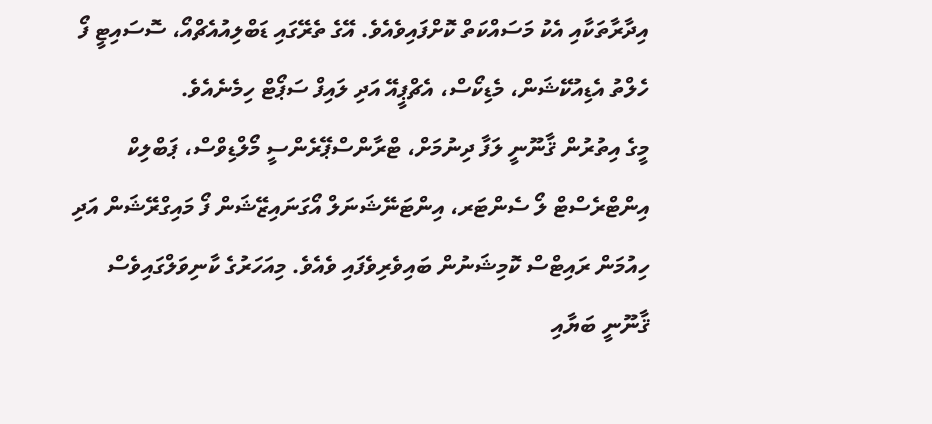އިދާރާތަކާއި އެކު މަސައްކަތް ކޮށްފައިވެއެވެ. އޭގެ ތެރޭގައި ޑަބްލިއުއެޗްއޯ، ސޮސައިޓީ ފޯ ހެލްތު އެޑިއުކޭޝަން، މެޑިކޯސް، އެޗްޕީއޭ އަދި ލައިފް ސަޕޯޓް ހިމެނެއެވެ.
މީގެ އިތުރުން ޤާނޫނީ ލަފާ ދިނުމަށް، ޓްރާންސްޕޭރެންސީ މޯލްޑިވްސް، ޕަބްލިކް އިންޓްރެސްޓް ލޯ ސެންޓަރ، އިންޓަނޭޝަނަލް އޯގަނައިޒޭޝަން ފޯ މައިގްރޭޝަން އަދި ހިއުމަން ރައިޓްސް ކޮމިޝަނުން ބައިވެރިވެފައި ވެއެވެ. މިއަހަރުގެ ކާނިވަލްގައިވެސް ޤާނޫނީ ބަޔާއި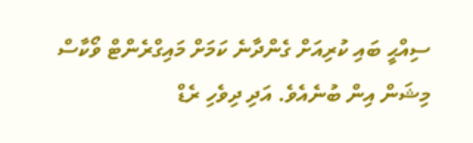ސިއްޙީ ބައި ކުރިއަށް ގެންދާނެ ކަމަށް މައިގްރެންޓް ވޯކާސް މިޝަން އިން ބުނެއެވެ. އަދި ދިވެހި ރެޑް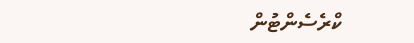ކްރެސެންޓުން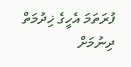ފުރަތަމަ އެހީގެ ޚިދުމަތް ދިނުމަށް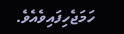ހަމަޖެހިފައިވެއެވެ.